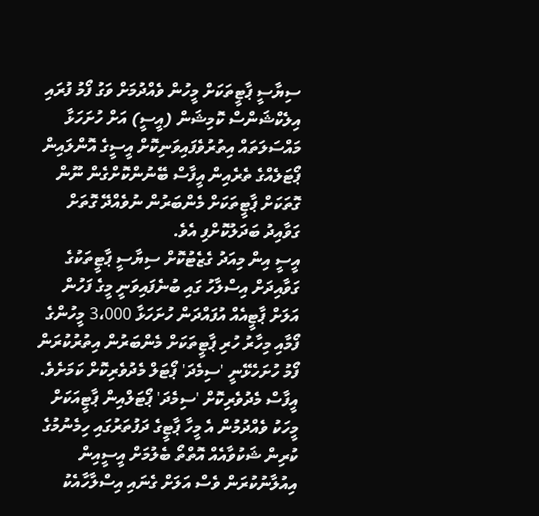ސިޔާސީ ޕާޓީތަކަށް މީހުން ވެއްދުމަށް ވަގު ފޯމު ފުރައި އިލެކްޝަންސް ކޮމިޝަން (އީސީ) އަށް ހުށަހަޅާ މައްސަލަތައް އިތުރުވެފައިވަނިކޮށް އީސީގެ އޮންލައިން ޕޯޓަލެއްގެ ތެރެއިން އީފާސް ބޭނުންކޮށްގެން ނޫން ގޮތަކަށް ޕާޓީތަކަށް މެންބަރުން ނުވެއްދޭ ގޮތަށް ގަވާއިދު ބަދަލުކޮށްފި އެވެ.
އީސީ އިން މިއަދު ގެޒެޓުކޮށް ސިޔާސީ ޕާޓީތަކުގެ ގަވާއިދަށް އިސްލާހު ގައި ބުނެފައިވަނީ މީގެ ފަހުން އަލަށް ޕާޓީއެއް އުފައްދަން ހުށަހަޅާ 3،000 މީހުންގެ ފޯމާއި މިހާރު ހުރި ޕާޓީތަކަށް މެންބަރުން އިތުރުކުރަން ފޯމު ހުށަހެޅޭނީ 'ސިމެދަ' ޕޯޓަލް މެދުވެރިކޮށް ކަމަށެވެ.
އީފާސް މެދުވެރިކޮށް 'ސިމެދަ' ޕޯޓަލްއިން ޕާޓީއަކަށް މީހަކު ވެއްދުމުން އެ މީހާ ޕާޓީގެ ދަފުތަރުގައި ހިމެނުމުގެ ކުރިން ޝަކުވާއެއް އޮތްތޯ ބެލުމަށް އީސީއިން އިއުލާނުކުރަން ވެސް އަލަށް ގެނައި އިސްލާހާއެކު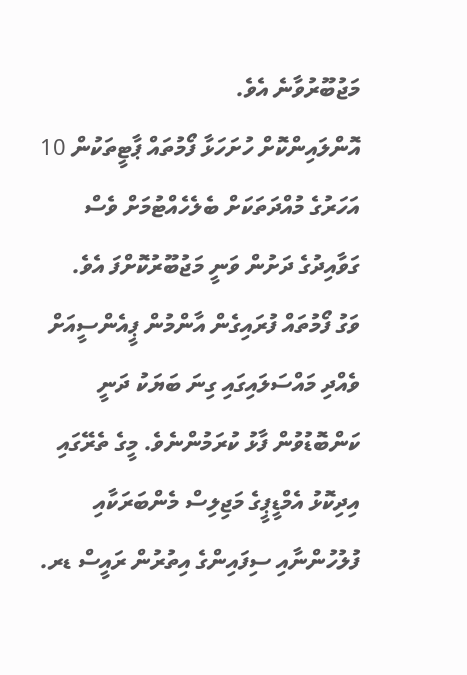މަޖުބޫރުވާނެ އެވެ.
އޮންލައިންކޮށް ހުށަހަޅާ ފޯމުތައް ޕާޓީތަކުން 10 އަހަރުގެ މުއްދަތަކަށް ބެލެހެއްޓުމަށް ވެސް ގަވާއިދުގެ ދަށުން ވަނީ މަޖުބޫރުކޮށްފަ އެވެ.
ވަގު ފޯމުތައް ފުރައިގެން އާންމުން ޕީއެންސީއަށް ވެއްދި މައްސަލައިގައި ގިނަ ބަޔަކު ދަނީ ކަންބޮޑުވުން ފާޅު ކުރަމުންނެވެ. މީގެ ތެރޭގައި އިދިކޮޅު އެމްޑީޕީގެ މަޖިލިސް މެންބަރަކާއި ފުލުހުންނާއި ސިފައިންގެ އިތުރުން ރައީސް ޑރ.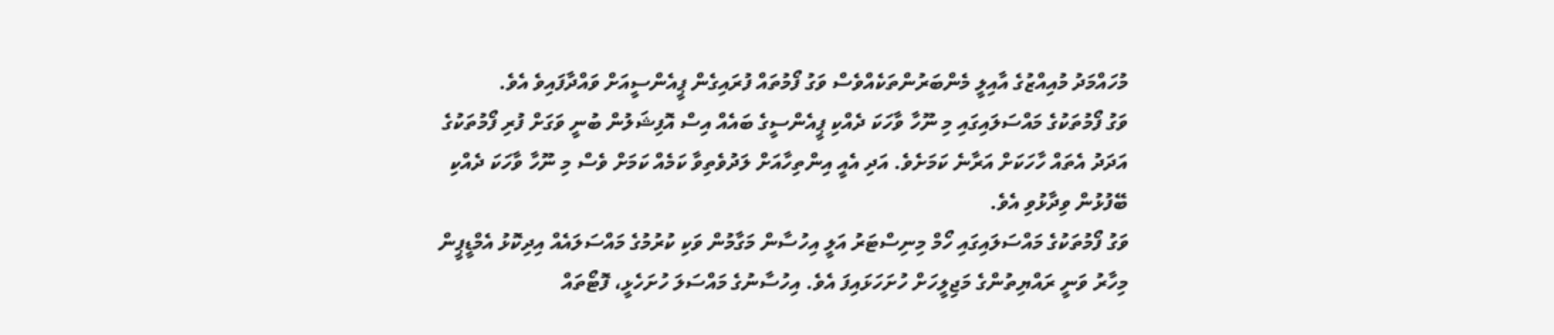މުހައްމަދު މުއިއްޒުގެ އާއިލީ މެންބަރުންތަކެއްވެސް ވަގު ފޯމުތައް ފުރައިގެން ޕީއެންސީއަށް ވައްދާފައިވެ އެވެ.
ވަގު ފޯމުތަކުގެ މައްސަލައިގައި މި ނޫހާ ވާހަކަ ދެއްކި ޕީއެންސީގެ ބައެއް އިސް އޮފިޝަލުން ބުނީ ވަގަށް ފުރި ފޯމުތަކުގެ އަދަދު އެތައް ހާހަކަށް އަރާނެ ކަމަށެވެ. އަދި އެއީ އިންތިހާއަށް ލަދުވެތިވާ ކަމެއް ކަމަށް ވެސް މި ނޫހާ ވާހަކަ ދެއްކި ބޭފުޅުން ވިދާޅުވި އެވެ.
ވަގު ފޯމުތަކުގެ މައްސަލައިގައި ހޯމް މިނިސްޓަރު އަލީ އިހުސާން މަގާމުން ވަކި ކުރުމުގެ މައްސަލައެއް އިދިކޮޅު އެމްޑީޕީން މިހާރު ވަނީ ރައްޔިތުންގެ މަޖިލީހަށް ހުށަހަޅައިފަ އެވެ. އިހުސާނުގެ މައްސަލަ ހުށަހެޅީ، ފޮޓޯތައް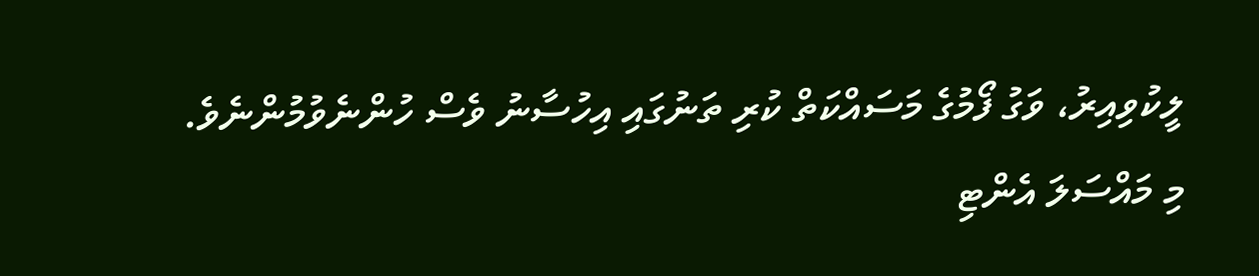ލީކުވިއިރު، ވަގު ފޯމުގެ މަސައްކަތް ކުރި ތަނުގައި އިހުސާނު ވެސް ހުންނެވުމުންނެވެ.
މި މައްސަލަ އެންޓި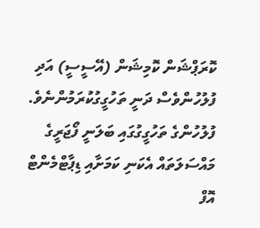ކޮރަޕްޝަން ކޮމިޝަން (އޭސީސީ) އަދި ފުލުހުންވެސް ދަނީ ތަހުގީގުކުރަމުންނެވެ. ފުލުހުންގެ ތަހުގީގުގައި ބަލަނީ ފޯޖަރީގެ މައްސަލަތައް އެކަނި ކަމަށާއި ޑިޕާޓްމެންޓް އޮފް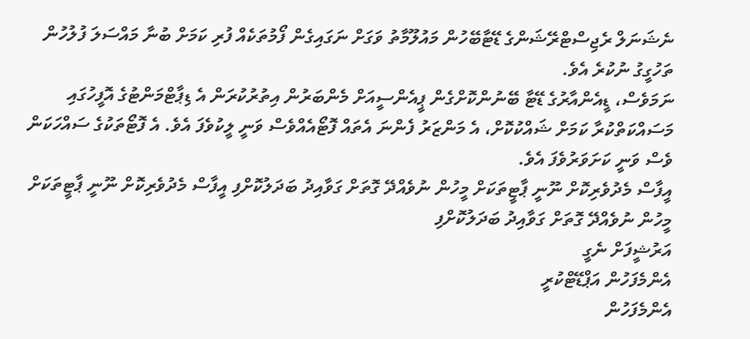ނެޝަނަލް ރެޖިސްޓްރޭޝަންގެ ޑޭޓާބޭހުން މައުލޫމާތު ވަގަށް ނަގައިގެން ފޯމުތަކެއް ފުރި ކަމަށް ބުނާ މައްސަލަ ފުލުހުން ތަހުގީގު ނުކުރެ އެވެ.
ނަމަވެސް، ޑީއެންއާރުގެ ޑޭޓާ ބޭނުންކޮށްގެން ޕީއެންސީއަށް މެންބަރުން އިތުރުކުރަން އެ ޑިޕާޓްމަންޓުގެ އޮފީހުގައި މަސައްކަތްކުރާ ކަމަށް ޝައްކުކޮށް، އެ މަންޒަރު ފެންނަ އެތައް ފޮޓޯއެއްވެސް ވަނީ ލީކުވެފަ އެވެ. އެ ފޮޓޯތަކުގެ ސައްހަކަން ވެސް ވަނީ ކަށަވަރުވެފަ އެވެ.
އީފާސް މެދުވެރިކޮށް ނޫނީ ޕާޓީތަކަށް މީހުން ނުވެއްދޭ ގޮތަށް ގަވާއިދު ބަދަލުކޮށްފި އީފާސް މެދުވެރިކޮށް ނޫނީ ޕާޓީތަކަށް މީހުން ނުވެއްދޭ ގޮތަށް ގަވާއިދު ބަދަލުކޮށްފި
އަރުޝީފަށް ނެގީ
އެންމެފަހުން އަޕްޑޭޓްކުރީ
އެންމެފަހުން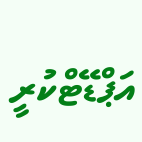އަޕްޑޭޓްކުރީ